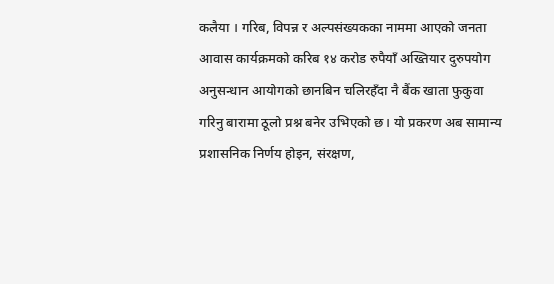कलैया । गरिब, विपन्न र अल्पसंख्यकका नाममा आएको जनता आवास कार्यक्रमको करिब १४ करोड रुपैयाँ अख्तियार दुरुपयोग अनुसन्धान आयोगको छानबिन चलिरहँदा नै बैंक खाता फुकुवा गरिनु बारामा ठूलो प्रश्न बनेर उभिएको छ। यो प्रकरण अब सामान्य प्रशासनिक निर्णय होइन, संरक्षण,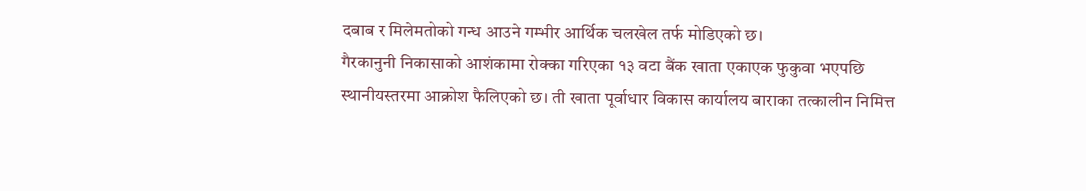दबाब र मिलेमतोको गन्ध आउने गम्भीर आर्थिक चलखेल तर्फ मोडिएको छ।
गैरकानुनी निकासाको आशंकामा रोक्का गरिएका १३ वटा बैंक खाता एकाएक फुकुवा भएपछि स्थानीयस्तरमा आक्रोश फैलिएको छ। ती खाता पूर्वाधार विकास कार्यालय बाराका तत्कालीन निमित्त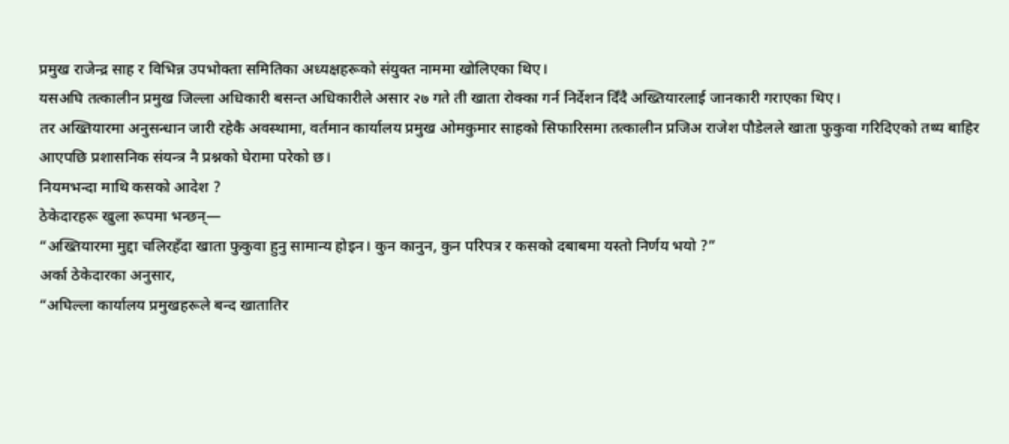प्रमुख राजेन्द्र साह र विभिन्न उपभोक्ता समितिका अध्यक्षहरूको संयुक्त नाममा खोलिएका थिए।
यसअघि तत्कालीन प्रमुख जिल्ला अधिकारी बसन्त अधिकारीले असार २७ गते ती खाता रोक्का गर्न निर्देशन दिँदै अख्तियारलाई जानकारी गराएका थिए।
तर अख्तियारमा अनुसन्धान जारी रहेकै अवस्थामा, वर्तमान कार्यालय प्रमुख ओमकुमार साहको सिफारिसमा तत्कालीन प्रजिअ राजेश पौडेलले खाता फुकुवा गरिदिएको तथ्य बाहिर आएपछि प्रशासनिक संयन्त्र नै प्रश्नको घेरामा परेको छ।
नियमभन्दा माथि कसको आदेश ?
ठेकेदारहरू खुला रूपमा भन्छन्—
“अख्तियारमा मुद्दा चलिरहँदा खाता फुकुवा हुनु सामान्य होइन। कुन कानुन, कुन परिपत्र र कसको दबाबमा यस्तो निर्णय भयो ?”
अर्का ठेकेदारका अनुसार,
“अघिल्ला कार्यालय प्रमुखहरूले बन्द खातातिर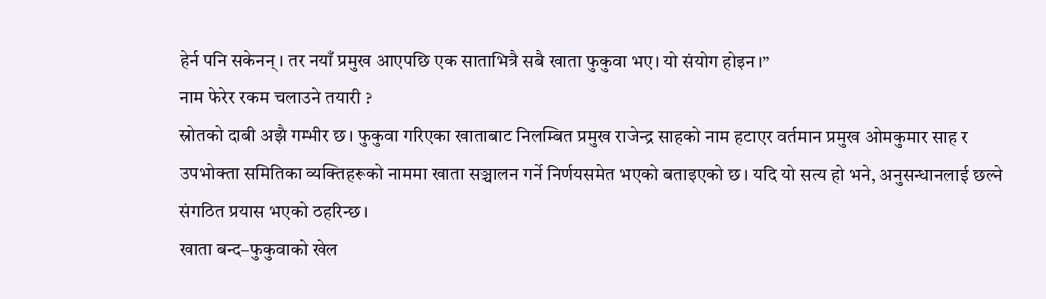हेर्न पनि सकेनन्। तर नयाँ प्रमुख आएपछि एक साताभित्रै सबै खाता फुकुवा भए। यो संयोग होइन।”
नाम फेरेर रकम चलाउने तयारी ?
स्रोतको दाबी अझै गम्भीर छ। फुकुवा गरिएका खाताबाट निलम्बित प्रमुख राजेन्द्र साहको नाम हटाएर वर्तमान प्रमुख ओमकुमार साह र उपभोक्ता समितिका व्यक्तिहरूको नाममा खाता सञ्चालन गर्ने निर्णयसमेत भएको बताइएको छ। यदि यो सत्य हो भने, अनुसन्धानलाई छल्ने संगठित प्रयास भएको ठहरिन्छ।
खाता बन्द–फुकुवाको खेल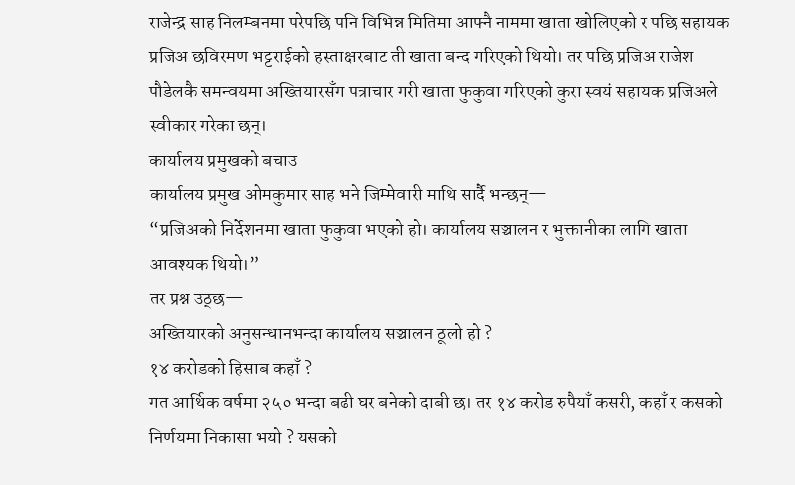राजेन्द्र साह निलम्बनमा परेपछि पनि विभिन्न मितिमा आफ्नै नाममा खाता खोलिएको र पछि सहायक प्रजिअ छविरमण भट्टराईको हस्ताक्षरबाट ती खाता बन्द गरिएको थियो। तर पछि प्रजिअ राजेश पौडेलकै समन्वयमा अख्तियारसँग पत्राचार गरी खाता फुकुवा गरिएको कुरा स्वयं सहायक प्रजिअले स्वीकार गरेका छन्।
कार्यालय प्रमुखको बचाउ
कार्यालय प्रमुख ओमकुमार साह भने जिम्मेवारी माथि सार्दै भन्छन्—
“प्रजिअको निर्देशनमा खाता फुकुवा भएको हो। कार्यालय सञ्चालन र भुक्तानीका लागि खाता आवश्यक थियो।”
तर प्रश्न उठ्छ—
अख्तियारको अनुसन्धानभन्दा कार्यालय सञ्चालन ठूलो हो ?
१४ करोडको हिसाब कहाँ ?
गत आर्थिक वर्षमा २५० भन्दा बढी घर बनेको दाबी छ। तर १४ करोड रुपैयाँ कसरी, कहाँ र कसको निर्णयमा निकासा भयो ? यसको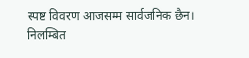स्पष्ट विवरण आजसम्म सार्वजनिक छैन। निलम्बित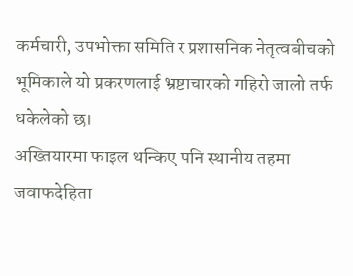कर्मचारी, उपभोक्ता समिति र प्रशासनिक नेतृत्वबीचको भूमिकाले यो प्रकरणलाई भ्रष्टाचारको गहिरो जालो तर्फ धकेलेको छ।
अख्तियारमा फाइल थन्किए पनि स्थानीय तहमा जवाफदेहिता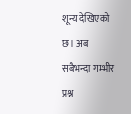शून्य देखिएको छ। अब सबैभन्दा गम्भीर प्रश्न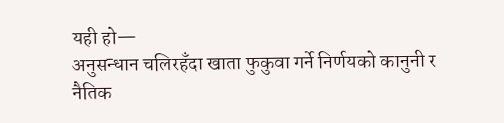यही हो—
अनुसन्धान चलिरहँदा खाता फुकुवा गर्ने निर्णयको कानुनी र नैतिक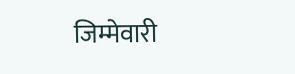जिम्मेवारी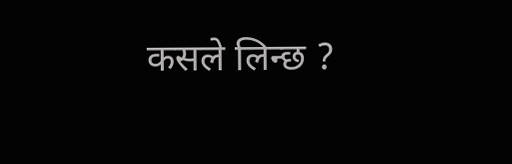कसले लिन्छ ?